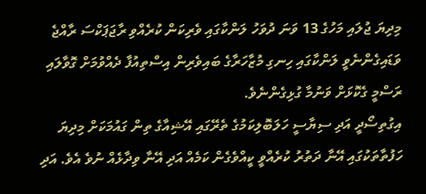މިދިޔަ ޖުލައި މަހުގެ 13 ވަނަ ދުވަހު ލަންކާގައި ވެރިކަން ކުރެއްވި ރާޖަޕަކްސަ ރާއްޖެ ވަޑައިގެންނެވީ ލަންކާގައި ހިނގި މުޒާހަރާގެ ބައިވެރިން އިސްތިއުފާ ދެއްވުމަށް ގޮވާލައި ރަސްމީ ގެކޮޅަށް ވަނުމާ ގުޅިގެންނެވެ.
އިގުތިސޯދީ އަދި ސިޔާސީ ހަލަބޮލިކަމުގެ ތެރޭގައި އޭޝިއާގެ ތިން ގައުމަކަށް މިދިޔަ ހަފުތާތަކުގައި އޭނާ ދަތުރު ކުރެއްވީ ކީއްވެގެން ކަމެއް އަދި އޭނާ ވިދާޅެއް ނުވެ އެވެ. އަދި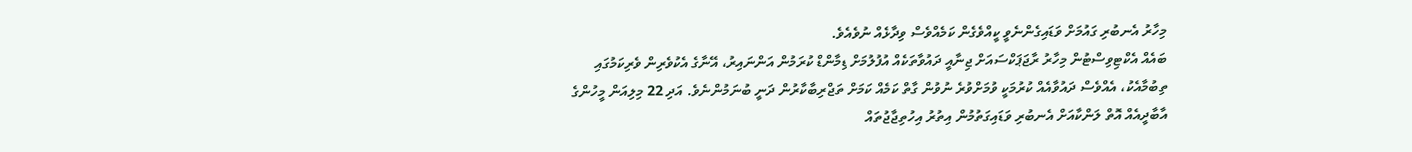މިހާރު އެނބުރި ގައުމަށް ވަޑައިގެންނެވީ ކީއްވެގެން ކަމެއްވެސް ވިދާޅެއް ނުވެއެވެ.
ބައެއް އެކްޓިވިސްޓުން މިހާރު ރާޖަޕަކްސައަށް ޖިނާއީ ދައުވާތަކެއް އުފުލުމަށް ޑިމާންޑް ކުރަމުން އަންނައިރު، އޭނާގެ އެކުވެރިން ވެރިކަމުގައި ތިބުމާއެކު، އެއްވެސް ދައުވާއެއް ކުރުމަކީ ވުމަށްވުރެ ނުވުން ގާތް ކަމެއް ކަމަށް ތަޖްރިބާކާރުން ދަނީ ބުނަމުންނެވެ. އަދި 22 މިލިއަން މީހުންގެ އާބާދީއެއް އޮތް ލަންކާއަށް އެނބުރި ވަޑައިގަތުމުން އިތުރު އިހުތިޖާޖުތައް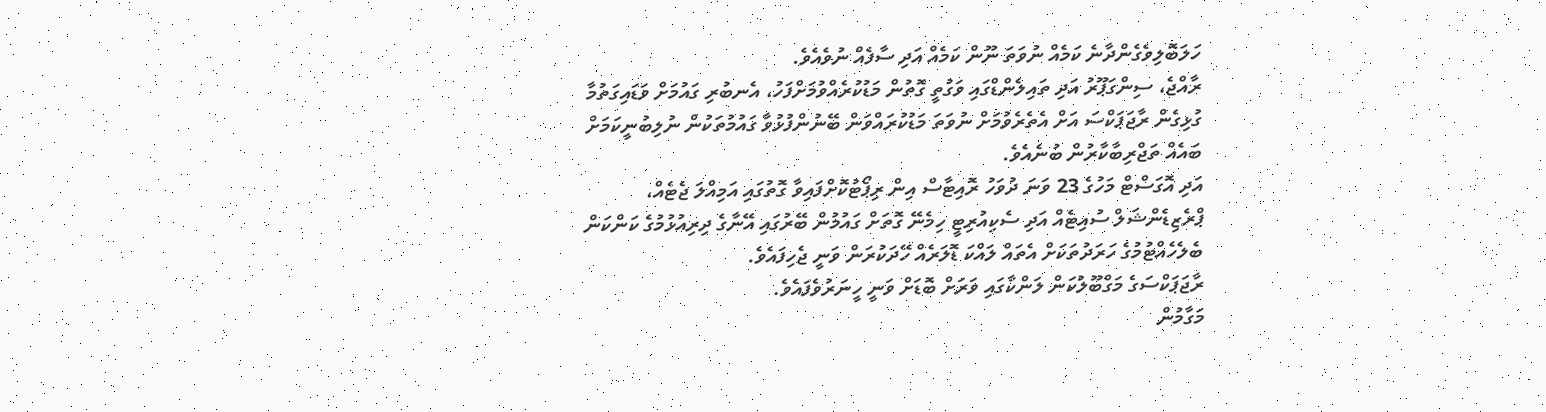ހަލަބޮލިވެގެންދާނެ ކަމެއް ނުވަތަ ނޫން ކަމެއް އަދި ސާފެއް ނުވެއެވެ.
ރާއްޖެ، ސިންގަޕޫރު އަދި ތައިލެންޑްގައި ވަގުތީ ގޮތުން މަޑުކުރެއްވުމަށްފަހު، އެނބުރި ގައުމަށް ވަޑައިގަތުމާ ގުޅިގެން ރާޖަޕަކްސަ އަށް އެތެރެވުމަށް ނުވަތަ މަޑުކުރައްވަން ބޭނުންފުޅުވާ ގައުމުތަކުން ނުލިބުނީކަމަށް ބައެއް ތަޖްރިބާކާރުން ބުނެއެވެ.
އަދި އޮގަސްޓް މަހުގެ 23 ވަނަ ދުވަހު ރޮއިޓާސް އިން ރިޕޯޓުކޮށްފައިވާ ގޮތުގައި އަމިއްލަ ޖެޓެއް، ޕްރެޒިޑެންޝަލް ސުއިޓެއް އަދި ސެކިއުރިޓީ ހިމެނޭ ގޮތަށް ގައުމުން ބޭރުގައި އޭނާގެ ދިރިއުޅުމުގެ ކަންކަން ބެލެހެއްޓުމުގެ ހަރަދުތަކަށް އެތައް ލައްކަ ޑޮލަރެއް ހޭދަކުރަން ވަނީ ޖެހިފައެވެ.
ރާޖަޕަކްސަގެ މަގްބޫލުކަން ލަންކާގައި ވަރަށް ބޮޑަށް ވަނީ ހީނަރުވެފައެވެ.
މަގާމުން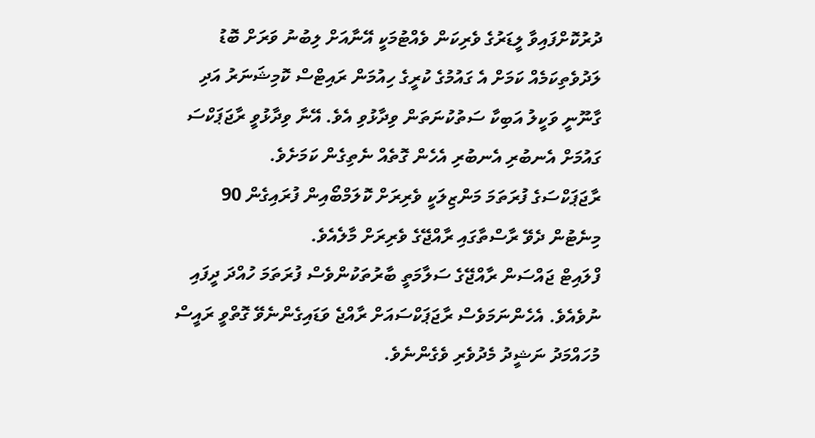ދުރުކޮށްފައިވާ ލީޑަރުގެ ވެރިކަން ވެއްޓުމަކީ އޭނާއަށް ލިބުނު ވަރަށް ބޮޑު ލަދުވެތިކަމެއް ކަމަށް އެ ގައުމުގެ ކުރީގެ ހިއުމަން ރައިޓްސް ކޮމިޝަނަރު އަދި ގާނޫނީ ވަކީލު އަބިކާ ސަތުކުނަތަން ވިދާޅުވި އެވެ. އޭނާ ވިދާޅުވީ ރާޖަޕަކްސަ ގައުމަށް އެނބުރި އެނބުރި އެހެން ގޮތެއް ނެތިގެން ކަމަށެވެ.
ރާޖަޕަކްސަގެ ފުރަތަމަ މަންޒިލަކީ ވެރިރަށް ކޮލަމްބޯއިން ފުރައިގެން 90 މިނެޓުން ދެވޭ ރާސްތާގައި ރާއްޖޭގެ ވެރިރަށް މާލެއެވެ.
ފްލައިޓް ޖައްސަން ރާއްޖޭގެ ސަލާމަތީ ބާރުތަކުންވެސް ފުރަތަމަ ހުއްދަ ދީފައި ނުވެއެވެ. އެހެންނަމަވެސް ރާޖަޕަކްސައަށް ރާއްޖެ ވަޑައިގެންނެވޭ ގޮތްވީ ރައީސް މުހައްމަދު ނަޝީދު މެދުވެރި ވެގެންނެވެ.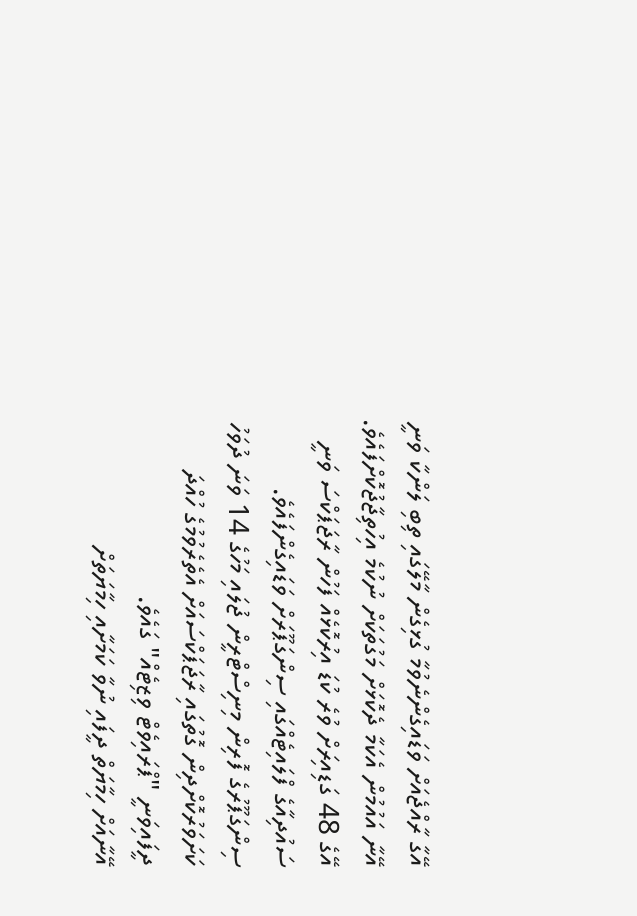އޭގާ ރާއްޖެއަށް ވަޑައިގެންނެވުމާ ގުޅިގެން މާލޭގައި ތިބި ލަންކާ ވަނީ އޭނާ އައުމުން އެކަމާ ދެކޮޅަށް މަގުތަކަށް ނުކުމެ އިހުތިޖާޖުކޮށްފައެވެ.
އޭގެ 48 ގަޑިއިރަށް ވުރެ ކުޑަ އިރުކޮޅެއް ފަހުން ރާޖަޕަކްސަ ވަނީ ސައުދިއާގެ ފްލައިޓެއްގައި ސިންގަޕޫރަށް ވަޑައިގެންފައެވެ.
ސިންގަޕޫރުގެ ފޮރިން މިނިސްޓްރީން ޖުލައި މަހުގެ 14 ވަނަ ދުވަހު ކަށަވަރުކޮށްދިން ގޮތުގައި ރާޖަޕަކްސައަށް އެތެރެވުމުގެ ހުއްދަ ދީފައިވަނީ "ޕްރައިވެޓް ވިޒިޓެއް" ގައެވެ.
އޭނާއަށް ހިމާޔަތް ދީފައި ނުވާ ކަމަށާއި ހިމާޔަތަށް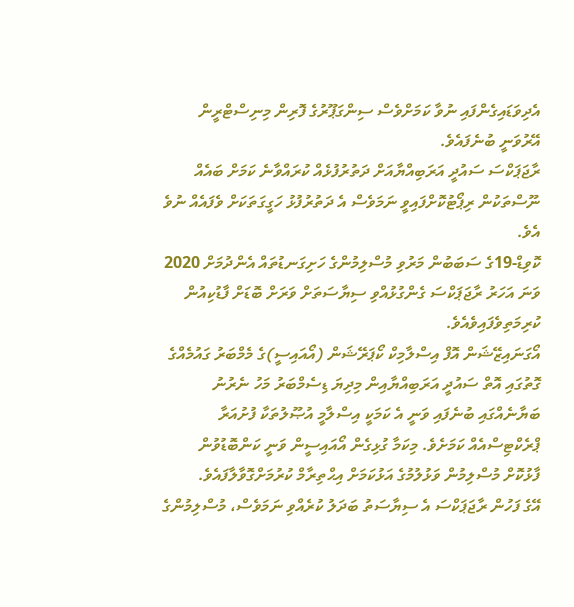އެދިވަޑައިގެންފައި ނުވާ ކަމަށްވެސް ސިންގަޕޫރުގެ ފޮރިން މިނިސްޓްރީން އޭރުވަނީ ބުނެފައެވެ.
ރާޖަޕަކްސަ ސައުދީ އަރަބިއްޔާއަށް ދަތުރުފުޅެއް ކުރައްވާނެ ކަމަށް ބައެއް ނޫސްތަކުން ރިޕޯޓުކޮށްފައިވީ ނަމަވެސް އެ ދަތުރުފުޅު ހަގީގަތަކަށް ވެފައެއް ނުވެ އެވެ.
ކޮވިޑް-19ގެ ސަބަބުން މަރުވި މުސްލިމުންގެ ހަށިގަނޑުތައް އެންދުމަށް 2020 ވަނަ އަހަރު ރާޖަޕަކްސަ ގެންގުޅުއްވި ސިޔާސަތަށް ވަރަށް ބޮޑަށް ފާޑުކިއުން ކުރިމަތިވެފައިވެއެވެ.
އޯގަނައިޒޭޝަން އޮފް އިސްލާމިކް ކޯޕަރޭޝަން (އޯއައިސީ)ގެ މެމްބަރު ގައުމެއްގެ ގޮތުގައި އޮތް ސައުދީ އަރަބިއްޔާއިން މިދިޔަ ޑިސެމްބަރު މަހު ނެރުނު ބަޔާނެއްގައި ބުނެފައި ވަނީ އެ ކަމަކީ އިސްލާމީ އުޞޫލުތަކާ ފުށުއަރާ ޕްރެކްޓިސްއެއް ކަމަށެވެ. މިކަމާ ގުޅިގެން އޯއައިސީން ވަނީ ކަންބޮޑުވުން ފާޅުކޮށް މުސްލިމުން ވަޅުލުމުގެ އަޅުކަމަށް އިޙްތިރާމް ކުރުމަށްގޮވާލާފައެވެ.
އޭގެ ފަހުން ރާޖަޕަކްސަ އެ ސިޔާސަތު ބަދަލު ކުރެއްވި ނަމަވެސް، މުސްލިމުންގެ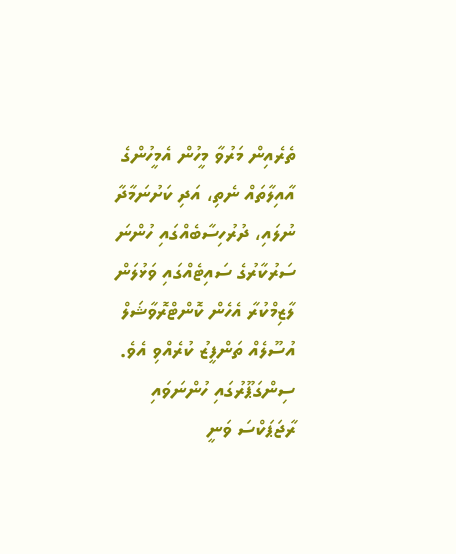ތެރެއިން މަރުވާ މީހުން އެމީހުންގެ އާއިލާތައް ނެތި، އަދި ކަށުނަމާދާ ނުލައި، ދުރުހިސާބެއްގައި ހުންނަ ސަރުކާރުގެ ސައިޓެއްގައި ވަޅުލަން ލާޒިމްކުރާ އެހެން ކޮންޓްރޮވާޝަލް އުސޫލެއް ތަންފީޒު ކުރެއްވި އެވެ.
ސިންގަޕޫރުގައި ހުންނަވައި ރާޖަޕަކްސަ ވަނީ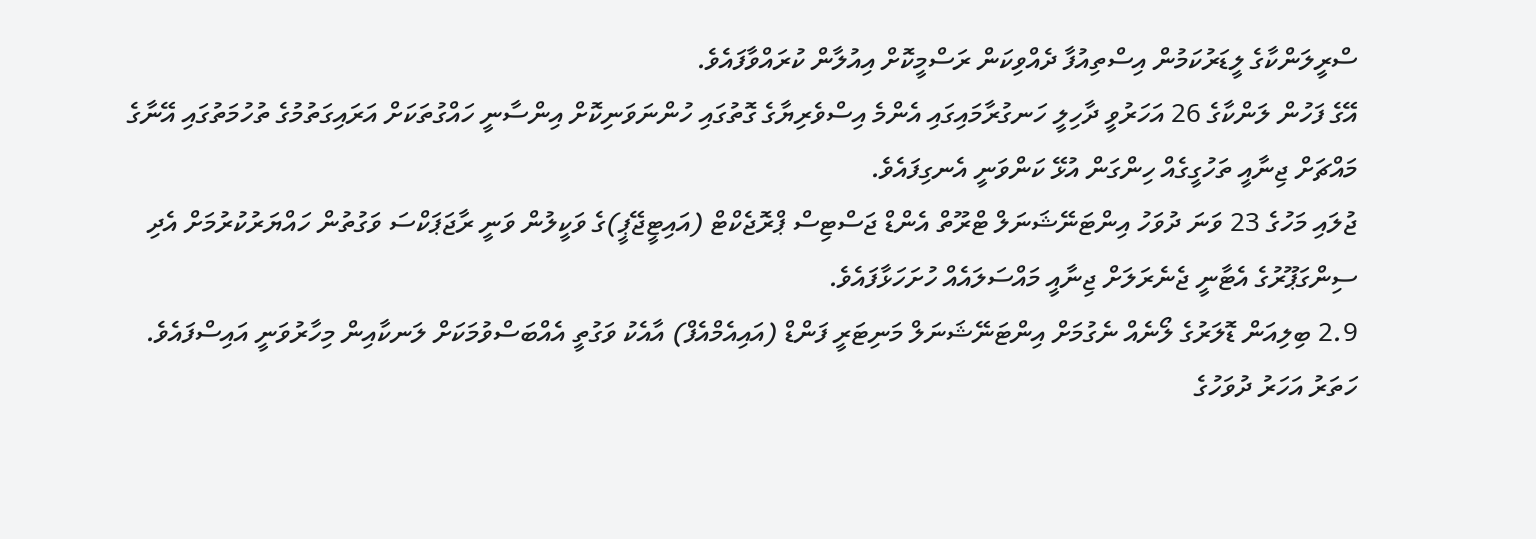ސްރީލަންކާގެ ލީޑަރުކަމުން އިސްތިއުފާ ދެއްވިކަން ރަސްމީކޮށް އިއުލާން ކުރައްވާފައެވެ.
އޭގެ ފަހުން ލަންކާގެ 26 އަހަރުވީ ދާހިލީ ހަނގުރާމައިގައި އެންމެ އިސްވެރިޔާގެ ގޮތުގައި ހުންނަވަނިކޮށް އިންސާނީ ހައްގުތަކަށް އަރައިގަތުމުގެ ތުހުމަތުގައި އޭނާގެ މައްޗަށް ޖިނާއީ ތަހުގީގެއް ހިންގަން އުޅޭ ކަންވަނީ އެނގިފައެވެ.
ޖުލައި މަހުގެ 23 ވަނަ ދުވަހު އިންޓަނޭޝަނަލް ޓްރޫތް އެންޑް ޖަސްޓިސް ޕްރޮޖެކްޓް (އައިޓީޖޭޕީ)ގެ ވަކީލުން ވަނީ ރާޖަޕަކްސަ ވަގުތުން ހައްޔަރުކުރުމަށް އެދި ސިންގަޕޫރުގެ އެޓާނީ ޖެނެރަލަށް ޖިނާއީ މައްސަލައެއް ހުށަހަޅާފައެވެ.
2.9 ބިލިއަން ޑޮލަރުގެ ލޯނެއް ނެގުމަށް އިންޓަނޭޝަނަލް މަނިޓަރީ ފަންޑް (އައިއެމްއެފް) އާއެކު ވަގުތީ އެއްބަސްވުމަކަށް ލަނކާއިން މިހާރުވަނީ އައިސްފައެވެ.
ހަތަރު އަހަރު ދުވަހުގެ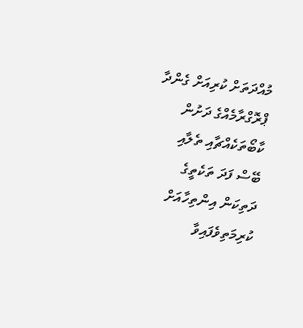މުއްދަތަށް ކުރިއަށް ގެންދާ ޕްރޮގްރާމެއްގެ ދަށުން ކާބޯތަކެއްޗާއި ތެލާއި ބޭސް ފަދަ ތަކެތީގެ ދަތިކަން އިންތިހާއަށް ކުރިމަތިވެފައިވާ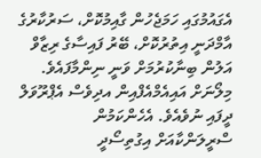އެގައުމުގައި ހަމަޖެހުން ގާއިމުކޮށް، ސަރުކާރުގެ އާމްދަނީ އިތުރުކޮށް، ބޭރު ފައިސާގެ ރިޒާވް އަލުން ބިނާކުރުމަށް ވަނީ ނިންމާފައެވެ.
މިލޯނަށް އައިއެމްއެފްއިން އދިވެސް އެޕްރޫވަލް ދީފައި ނުވެއެވެ. އެހެންކަމުން ސްރީލަންކާއަށް އިގުތިސޯދީ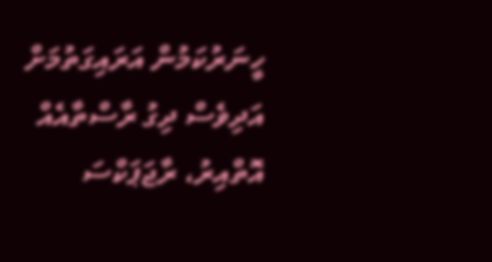ހީނަރުކަމުން އަރައިގަތުމަށް އަދިވެސް ދިގު ރާސްތާއެއް އޮތްއިރު، ރާޖަޕަކްސަ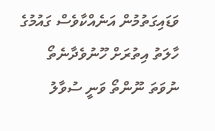ވަޑައިގަތުމުން އަނެއްކާވެސް ގައުމުގެ ހާލަތު އިތުރަށް ހޫނުވެދާނެތޯ ނުވަތަ ނޫންތޯ ވަނީ ސުވާލު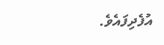އުފެދިފައެވެ.